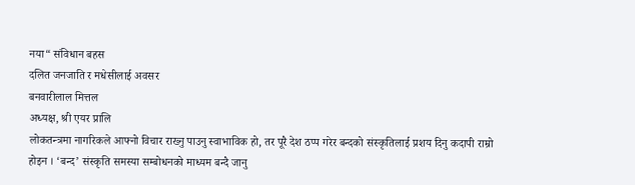नया“ संविधान बहस
दलित जनजाति र मधेसीलाई अवसर
बनवारीलाल मित्तल
अध्यक्ष, श्री एयर प्रालि
लोकतन्त्रमा नागरिकले आफ्नो विचार राख्नु पाउनु स्वाभाविक हो, तर पूरै देश ठप्प गरेर बन्दको संस्कृतिलाई प्रशय दिनु कदापी राम्रो होइन । ‘बन्द’ संस्कृति समस्या सम्बोधनको माध्यम बन्दै जानु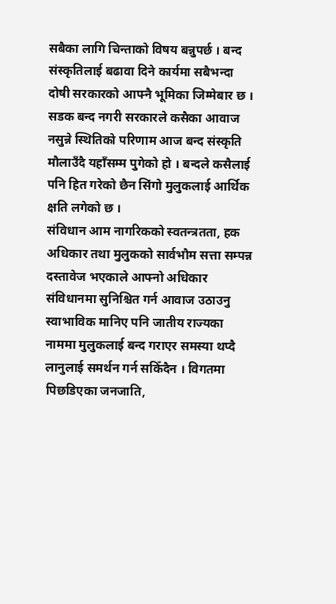सबैका लागि चिन्ताको विषय बन्नुपर्छ । बन्द संस्कृतिलाई बढावा दिने कार्यमा सबैभन्दा दोषी सरकारको आफ्नै भूमिका जिम्मेबार छ । सडक बन्द नगरी सरकारले कसैका आवाज नसुन्ने स्थितिको परिणाम आज बन्द संस्कृति मौलाउँदै यहाँसम्म पुगेको हो । बन्दले कसैलाई पनि हित गरेको छैन सिंगो मुलुकलाई आर्थिक क्षति लगेको छ ।
संविधान आम नागरिकको स्वतन्त्रतता, हक अधिकार तथा मुलुकको सार्वभौम सत्ता सम्पन्न दस्तावेज भएकाले आफ्नो अधिकार संविधानमा सुनिश्चित गर्न आवाज उठाउनु स्वाभाविक मानिए पनि जातीय राज्यका नाममा मुलुकलाई बन्द गराएर समस्या थप्दै लानुलाई समर्थन गर्न सकिँदैन । विगतमा पिछडिएका जनजाति,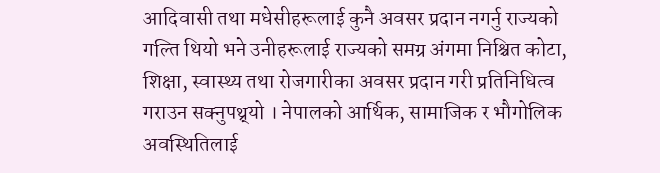आदिवासी तथा मधेसीहरूलाई कुनै अवसर प्रदान नगर्नु राज्यको गल्ति थियो भने उनीहरूलाई राज्यको समग्र अंगमा निश्चित कोटा, शिक्षा, स्वास्थ्य तथा रोजगारीका अवसर प्रदान गरी प्रतिनिधित्व गराउन सक्नुपथ्र्यो । नेपालको आर्थिक, सामाजिक र भौगोलिक अवस्थितिलाई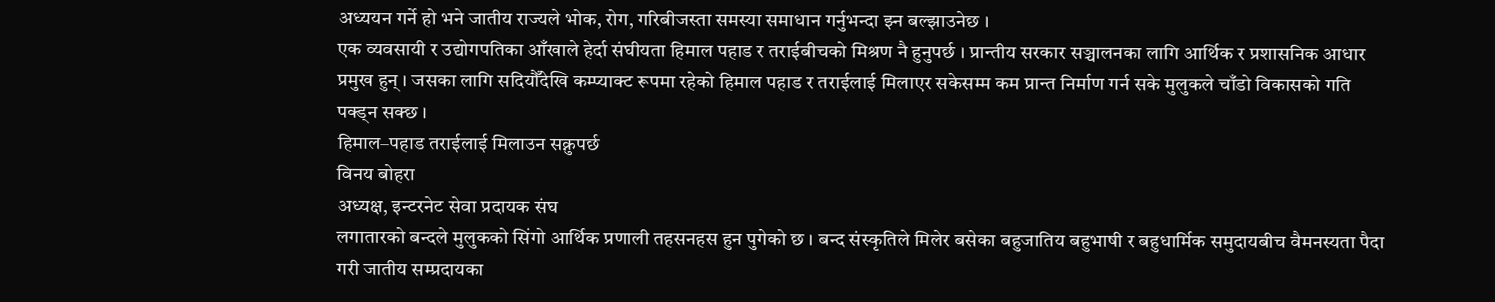अध्ययन गर्ने हो भने जातीय राज्यले भोक, रोग, गरिबीजस्ता समस्या समाधान गर्नुभन्दा झ्न बल्झाउनेछ ।
एक व्यवसायी र उद्योगपतिका आँखाले हेर्दा संघीयता हिमाल पहाड र तराईबीचको मिश्रण नै हुनुपर्छ । प्रान्तीय सरकार सञ्चालनका लागि आर्थिक र प्रशासनिक आधार प्रमुख हुन् । जसका लागि सदियौँदेखि कम्प्याक्ट रूपमा रहेको हिमाल पहाड र तराईलाई मिलाएर सकेसम्म कम प्रान्त निर्माण गर्न सके मुलुकले चाँडो विकासको गति पक्ड्न सक्छ ।
हिमाल–पहाड तराईलाई मिलाउन सक्नुपर्छ
विनय बोहरा
अध्यक्ष, इन्टरनेट सेवा प्रदायक संघ
लगातारको बन्दले मुलुकको सिंगो आर्थिक प्रणाली तहसनहस हुन पुगेको छ । बन्द संस्कृतिले मिलेर बसेका बहुजातिय बहुभाषी र बहुधार्मिक समुदायबीच वैमनस्यता पैदा गरी जातीय सम्प्रदायका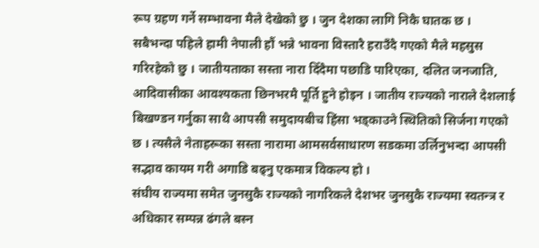रूप ग्रहण गर्ने सम्भावना मैले देखेको छु । जुन देशका लागि निकै घातक छ ।
सबैभन्दा पहिले हामी नेपाली हौं भन्ने भावना विस्तारै हराउँदै गएको मैले महसुस गरिरहेको छु । जातीयताका सस्ता नारा दिँदैमा पछाडि पारिएका, दलित जनजाति, आदिवासीका आवश्यकता छिनभरमै पूर्ति हुने होइन । जातीय राज्यको नाराले देशलाई बिखण्डन गर्नुका साथै आपसी समुदायबीच हिंसा भड्काउने स्थितिको सिर्जना गएको छ । त्यसैले नेताहरूका सस्ता नारामा आमसर्वसाधारण सडकमा उर्लिनुभन्दा आपसी सद्भाव कायम गरी अगाडि बढ्नु एकमात्र विकल्प हो ।
संघीय राज्यमा समेत जुनसुकै राज्यको नागरिकले देशभर जुनसुकै राज्यमा स्वतन्त्र र अधिकार सम्पन्न ढंगले बस्न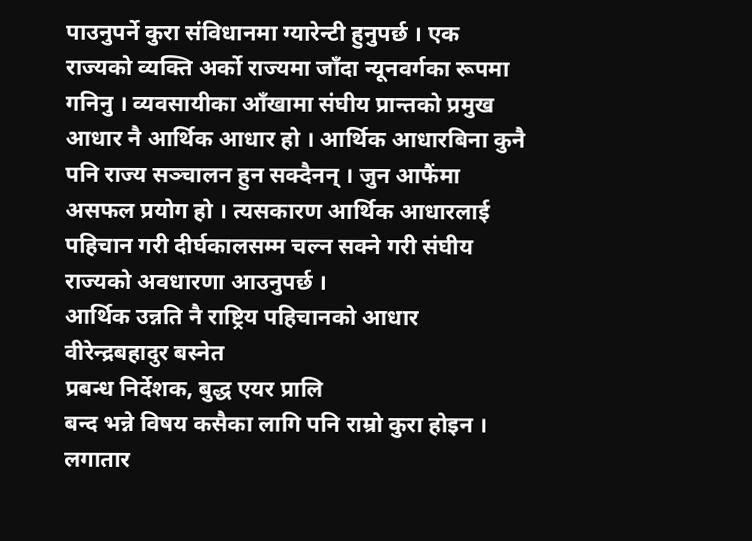पाउनुपर्ने कुरा संविधानमा ग्यारेन्टी हुनुपर्छ । एक राज्यको व्यक्ति अर्को राज्यमा जाँदा न्यूनवर्गका रूपमा गनिनु । व्यवसायीका आँखामा संघीय प्रान्तको प्रमुख आधार नै आर्थिक आधार हो । आर्थिक आधारबिना कुनै पनि राज्य सञ्चालन हुन सक्दैनन् । जुन आफैंमा असफल प्रयोग हो । त्यसकारण आर्थिक आधारलाई पहिचान गरी दीर्घकालसम्म चल्न सक्ने गरी संघीय राज्यको अवधारणा आउनुपर्छ ।
आर्थिक उन्नति नै राष्ट्रिय पहिचानको आधार
वीरेन्द्रबहादुर बस्नेत
प्रबन्ध निर्देशक, बुद्ध एयर प्रालि
बन्द भन्ने विषय कसैका लागि पनि राम्रो कुरा होइन । लगातार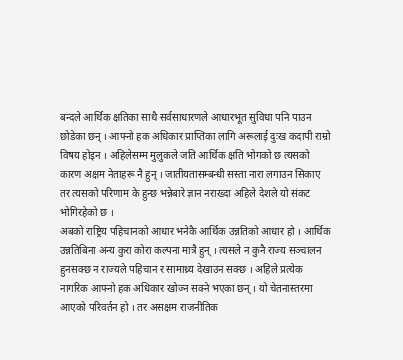बन्दले आर्थिक क्षतिका साथै सर्वसाधारणले आधारभूत सुविधा पनि पाउन छोडेका छन् । आफ्नो हक अधिकार प्राप्तिका लागि अरूलाई दुःख कदापी राम्रो विषय होइन । अहिलेसम्म मुलुकले जति आर्थिक क्षति भोगको छ त्यसको कारण अक्षम नेताहरू नै हुन् । जातीयतासम्बन्धी सस्ता नारा लगाउन सिकाए तर त्यसको परिणाम के हुन्छ भन्नेबारे ज्ञान नराख्दा अहिले देशले यो संकट भोगिरहेको छ ।
अबको राष्ट्रिय पहिचानको आधार भनेकै आर्थिक उन्नतिको आधार हो । आर्थिक उन्नतिबिना अन्य कुरा कोरा कल्पना मात्रै हुन् । त्यसले न कुनै राज्य सञ्चालन हुनसक्छ न राज्यले पहिचान र सामाथ्र्य देखाउन सक्छ । अहिले प्रत्येक नागरिक आफ्नो हक अधिकार खोज्न सक्ने भएका छन् । यो चेतनास्तरमा आएको परिवर्तन हो । तर असक्षम राजनीतिक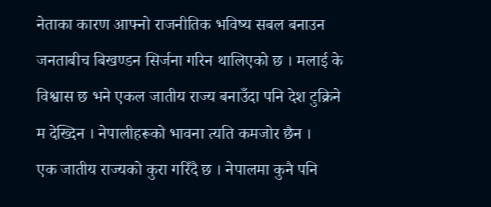नेताका कारण आफ्नो राजनीतिक भविष्य सबल बनाउन जनताबीच बिखण्डन सिर्जना गरिन थालिएको छ । मलाई के विश्वास छ भने एकल जातीय राज्य बनाउँदा पनि देश टुक्रिने म देख्दिन । नेपालीहरूको भावना त्यति कमजोर छैन ।
एक जातीय राज्यको कुरा गरिँदै छ । नेपालमा कुनै पनि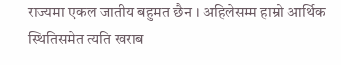राज्यमा एकल जातीय बहुमत छैन । अहिलेसम्म हाम्रो आर्थिक स्थितिसमेत त्यति खराब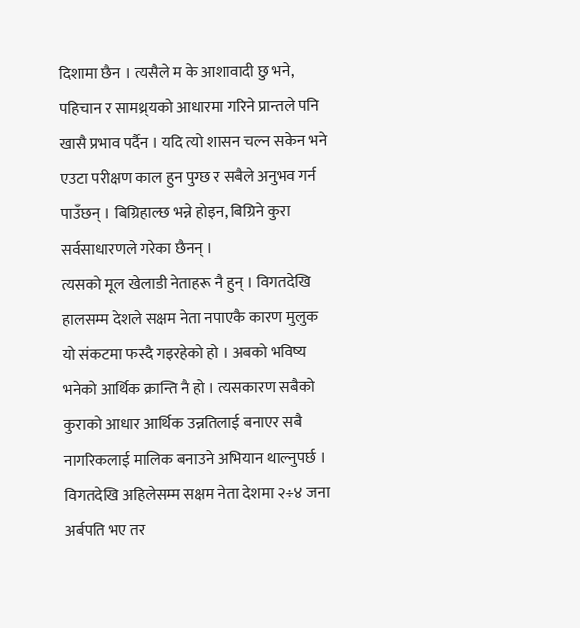दिशामा छैन । त्यसैले म के आशावादी छु भने, पहिचान र सामथ्र्यको आधारमा गरिने प्रान्तले पनि खासै प्रभाव पर्दैन । यदि त्यो शासन चल्न सकेन भने एउटा परीक्षण काल हुन पुग्छ र सबैले अनुभव गर्न पाउँछन् । बिग्रिहाल्छ भन्ने होइन, बिग्रिने कुरा सर्वसाधारणले गरेका छैनन् ।
त्यसको मूल खेलाडी नेताहरू नै हुन् । विगतदेखि हालसम्म देशले सक्षम नेता नपाएकै कारण मुलुक यो संकटमा फस्दै गइरहेको हो । अबको भविष्य भनेको आर्थिक क्रान्ति नै हो । त्यसकारण सबैको कुराको आधार आर्थिक उन्नतिलाई बनाएर सबै नागरिकलाई मालिक बनाउने अभियान थाल्नुपर्छ ।
विगतदेखि अहिलेसम्म सक्षम नेता देशमा २÷४ जना अर्बपति भए तर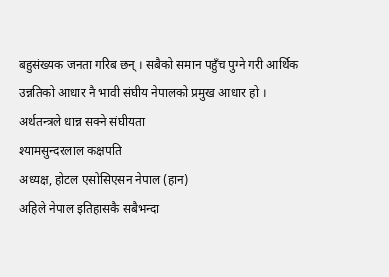बहुसंख्यक जनता गरिब छन् । सबैको समान पहुँच पुग्ने गरी आर्थिक उन्नतिको आधार नै भावी संघीय नेपालको प्रमुख आधार हो ।
अर्थतन्त्रले धान्न सक्ने संघीयता
श्यामसुन्दरलाल कक्षपति
अध्यक्ष, होटल एसोसिएसन नेपाल (हान)
अहिले नेपाल इतिहासकै सबैभन्दा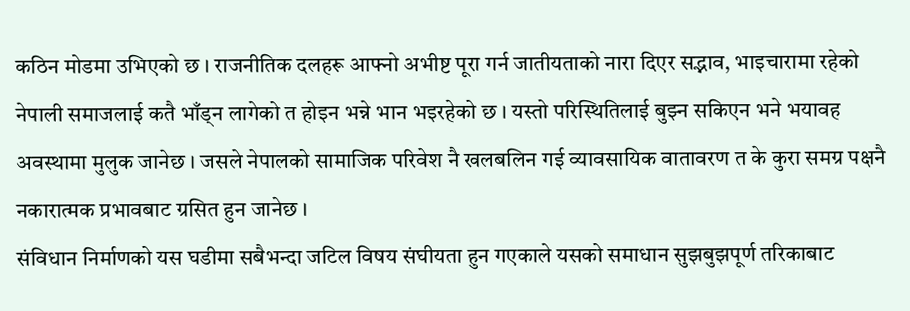कठिन मोडमा उभिएको छ । राजनीतिक दलहरू आफ्नो अभीष्ट पूरा गर्न जातीयताको नारा दिएर सद्भाव, भाइचारामा रहेको नेपाली समाजलाई कतै भाँड्न लागेको त होइन भन्ने भान भइरहेको छ । यस्तो परिस्थितिलाई बुझ्न सकिएन भने भयावह अवस्थामा मुलुक जानेछ । जसले नेपालको सामाजिक परिवेश नै खलबलिन गई व्यावसायिक वातावरण त के कुरा समग्र पक्षनै नकारात्मक प्रभावबाट ग्रसित हुन जानेछ ।
संविधान निर्माणको यस घडीमा सबैभन्दा जटिल विषय संघीयता हुन गएकाले यसको समाधान सुझबुझपूर्ण तरिकाबाट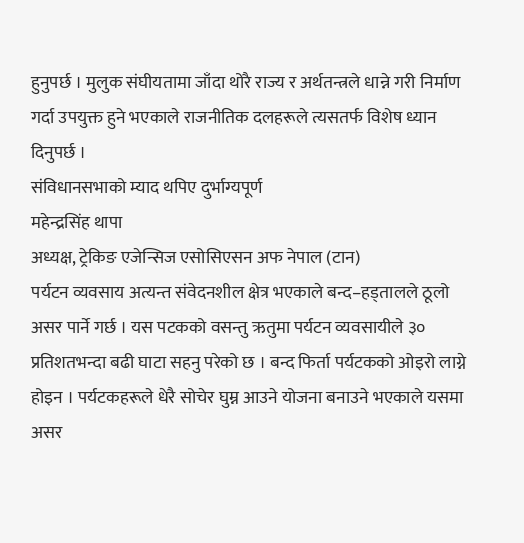हुनुपर्छ । मुलुक संघीयतामा जाँदा थोरै राज्य र अर्थतन्त्रले धान्ने गरी निर्माण गर्दा उपयुक्त हुने भएकाले राजनीतिक दलहरूले त्यसतर्फ विशेष ध्यान दिनुपर्छ ।
संविधानसभाको म्याद थपिए दुर्भाग्यपूर्ण
महेन्द्रसिंह थापा
अध्यक्ष, ट्रेकिङ एजेन्सिज एसोसिएसन अफ नेपाल (टान)
पर्यटन व्यवसाय अत्यन्त संवेदनशील क्षेत्र भएकाले बन्द–हड्तालले ठूलो असर पार्ने गर्छ । यस पटकको वसन्तु ऋतुमा पर्यटन व्यवसायीले ३० प्रतिशतभन्दा बढी घाटा सहनु परेको छ । बन्द फिर्ता पर्यटकको ओइरो लाग्ने होइन । पर्यटकहरूले धेरै सोचेर घुम्न आउने योजना बनाउने भएकाले यसमा असर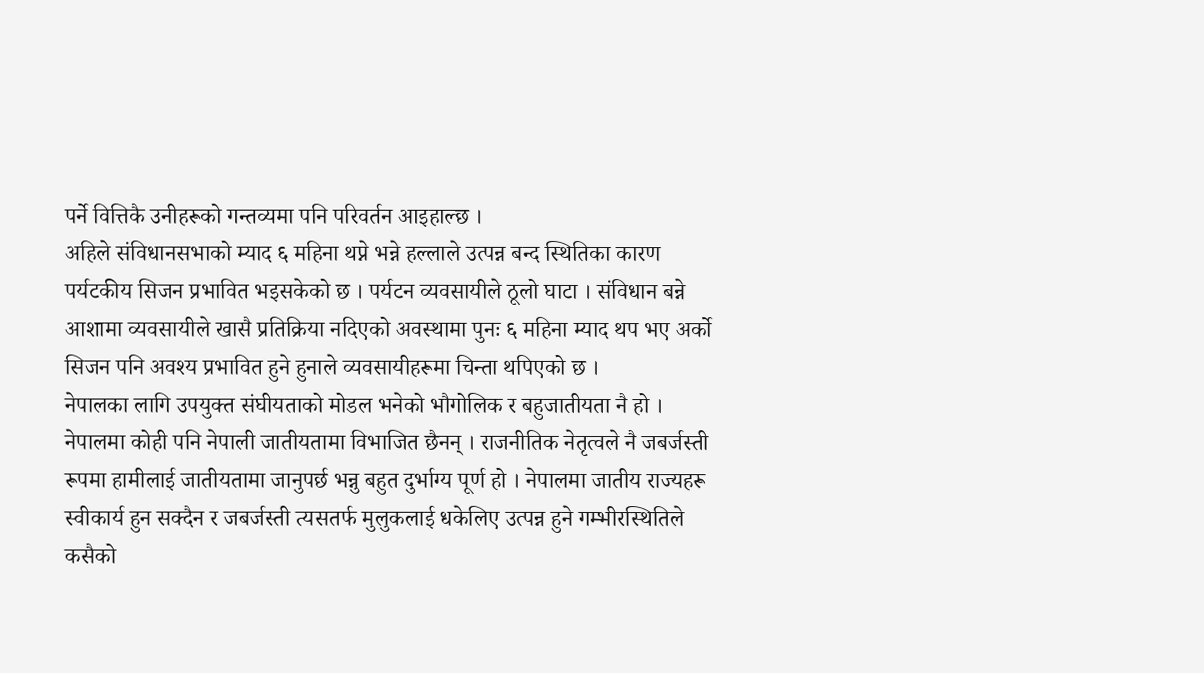पर्ने वित्तिकै उनीहरूको गन्तव्यमा पनि परिवर्तन आइहाल्छ ।
अहिले संविधानसभाको म्याद ६ महिना थप्ने भन्ने हल्लाले उत्पन्न बन्द स्थितिका कारण पर्यटकीय सिजन प्रभावित भइसकेको छ । पर्यटन व्यवसायीले ठूलो घाटा । संविधान बन्ने आशामा व्यवसायीले खासै प्रतिक्रिया नदिएको अवस्थामा पुनः ६ महिना म्याद थप भए अर्को सिजन पनि अवश्य प्रभावित हुने हुनाले व्यवसायीहरूमा चिन्ता थपिएको छ ।
नेपालका लागि उपयुक्त संघीयताको मोडल भनेको भौगोलिक र बहुजातीयता नै हो । नेपालमा कोही पनि नेपाली जातीयतामा विभाजित छैनन् । राजनीतिक नेतृत्वले नै जबर्जस्ती रूपमा हामीलाई जातीयतामा जानुपर्छ भन्नु बहुत दुर्भाग्य पूर्ण हो । नेपालमा जातीय राज्यहरू स्वीकार्य हुन सक्दैन र जबर्जस्ती त्यसतर्फ मुलुकलाई धकेलिए उत्पन्न हुने गम्भीरस्थितिले कसैको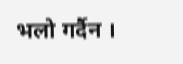भलो गर्दैन ।